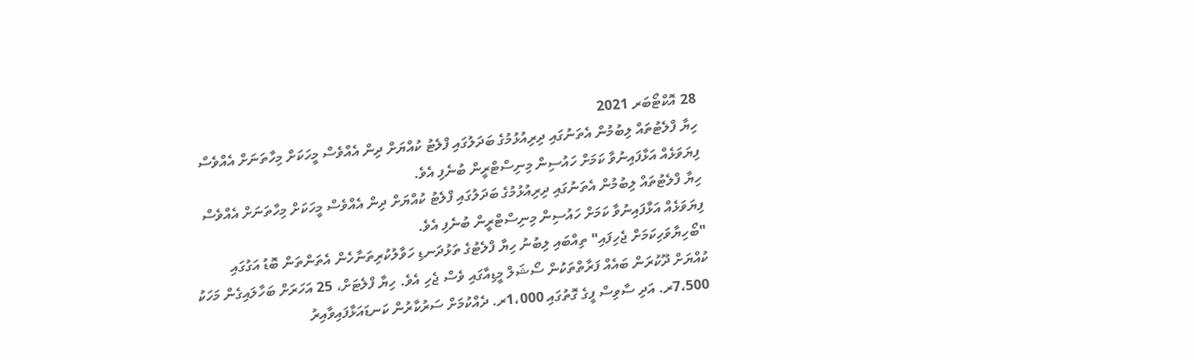28 އޮކްޓޯބަރ 2021
ހިޔާ ފްލެޓުތައް ލިބުމުން އެތަނުގައި ދިރިއުޅުމުގެ ބަދަލުގައި ފްލެޓު ކުއްޔަށް ދިން އެއްވެސް މީހަކަށް މިހާތަނަށް އެއްވެސް ފިޔަވަޅެއް އަޅާފައިނުވާ ކަމަށް ހައުސިން މިނިސްޓްރީން ބުނެފި އެވެ.
ހިޔާ ފްލެޓުތައް ލިބުމުން އެތަނުގައި ދިރިއުޅުމުގެ ބަދަލުގައި ފްލެޓު ކުއްޔަށް ދިން އެއްވެސް މީހަކަށް މިހާތަނަށް އެއްވެސް ފިޔަވަޅެއް އަޅާފައިނުވާ ކަމަށް ހައުސިން މިނިސްޓްރީން ބުނެފި އެވެ.
"ބޯހިޔާވަހިކަމަށް ޖެހިފައި" ތިއްބައި ލިބުނު ހިޔާ ފްލެޓުގެ ތަޅުދަނޑި ހަވާލުކުރިތަނާހެން އެތަންތަން ބޮޑު އަގުގައި ކުއްޔަށް ދޫކުރަން ބައެއް ފަރާތްތަކުން ސޯޝަލް މީޑިއާގައި ވެސް ޖެހި އެވެ. ހިޔާ ފްލެޓަށް، 25 އަހަރަށް ބަހާލައިގެން މަހަކު 7،500ރ. އަދި ސާވިސް ފީގެ ގޮތުގައި 1،000ރ. ދެއްކުމަށް ސަރުކާރުން ކަނޑައަޅާފައިވާއިރު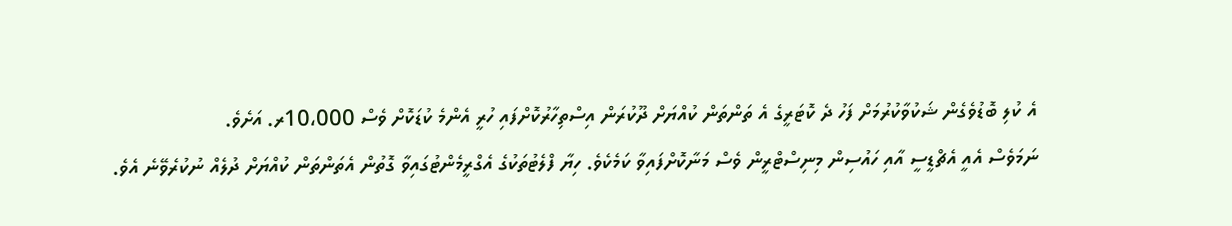އެ ކުލި ބޮޑުވެގެން ޝަކުވާކުރުމަށް ފަހު ދެ ކޮޓަރީގެ އެ ތަންތަން ކުއްޔަށް ދޫކުރަން އިސްތިހާރުކޮށްފައި ހުރީ އެންމެ ކުޑަކޮށް ވެސް 10،000ރ. އަށެވެ.
ނަމަވެސް އެއީ އެޗްޑީސީ އާއި ހައުސިން މިނިސްޓްރީން ވެސް މަނާކޮށްފައިވާ ކަމެކެވެ. ހިޔާ ފްލެޓުތަކުގެ އެގްރީމެންޓުގައިވާ ގޮތުން އެތަންތަން ކުއްޔަށް ދުލެއް ނުކުރެވޭނެ އެވެ.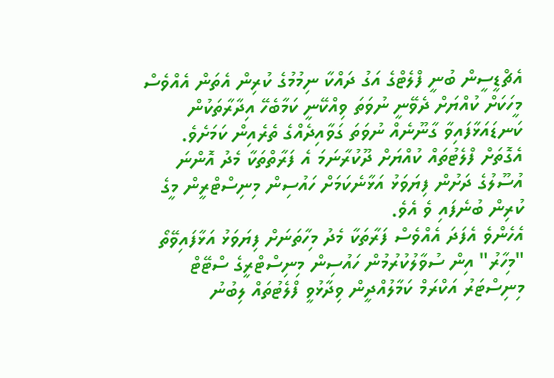އެޗްޑީސީން ބުނީ ފްލެޓްގެ އަގު ދައްކާ ނިމުމުގެ ކުރިން އެތަން އެއްވެސް މީހަކަށް ކުއްޔަށް ދެވޭނީ ނުވަތަ ވިއްކޭނީ ކަމާބެހޭ އިދާރާތަކުން ކަނޑައަޅާފައިވާ ގާނޫނެއް ނުވަތަ ގަވާއިދެއްގެ ތެރެއިން ކަމަށެވެ.
އެގޮތަށް ފްލެޓުތައް ކުއްޔަށް ދޫކުރާނަމަ އެ ފަރާތްތަކާ މެދު އޮންނަ އުސޫލުގެ ދަށުން ފިޔަވަޅު އަޅާނެކަމަށް ހައުސިން މިނިސްޓްރީން މީގެ ކުރިން ބުނެފައި ވެ އެވެ.
އެހެންވެ އެފަދަ އެއްވެސް ފަރާތަކާ މެދު މިހާތަނަށް ފިޔަވަޅު އަޅާފައިވޭތޯ "މިހާރު" އިން ސުވާލުކުރުމުން ހައުސިން މިނިސްޓްރީގެ ސްޓޭޓް މިނިސްޓަރު އަކްރަމް ކަމާލުއްދީން ވިދާޅުވީ ފްލެޓުތައް ލިބުނު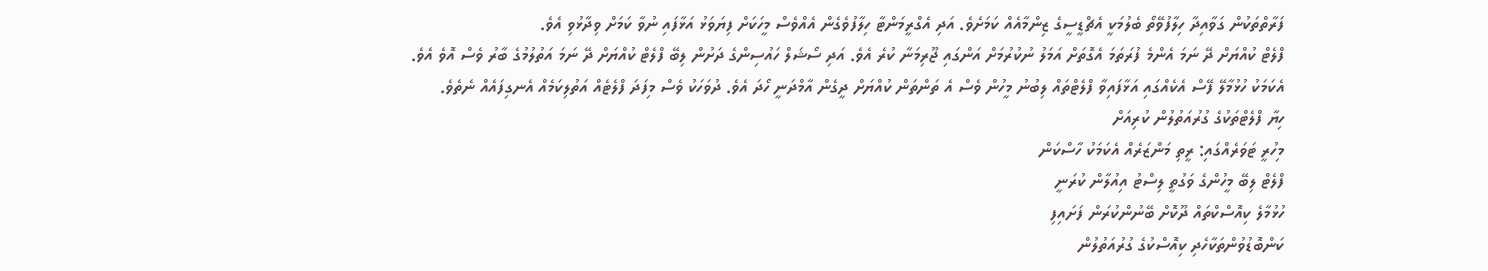ފަރާތްތަކުން ގަވާއިދާ ހިލާފުވޭތޯ ބެލުމަކީ އެޗްޑީސީގެ ޒިންމާއެއް ކަމަށެވެ. އަދި އެގްރީމަންޓާ ހިލާފުވެގެން އެއްވެސް މީހަކަށް ފިޔަވަޅު އަޅާފައި ނުވާ ކަމަށް ވިދާޅުވި އެވެ.
ފްލެޓް ކުއްޔަށް ދޭ ނަމަ އެންމެ ފުރަތަމަ އެގޮތަށް އަމަލު ނުކުރުމަށް އަންގައި ޖޫރިމަނާ ކުރެ އެވެ. އަދި ސޯޝަލް ހައުސިންގެ ދަށުން ލިބޭ ފްލެޓް ކުއްޔަށް ދޭ ނަމަ އަތުލުމުގެ ބާރު ވެސް އޮވެ އެވެ.
އެކަމަކު ހުޅުމާލޭ ފޭސް އެކެއްގައި އަޅާފައިވާ ފްލެޓްތައް ލިބުނު މީހުން ވެސް އެ ތަންތަން ކުއްޔަށް ދީގެން އާމްދަނީ ހޯދަ އެވެ. ދުވަހަކު ވެސް މިފަދަ ފްލެޓެއް އަތުލިކަމެއް އެނގިފައެއް ނެތެވެ.
ހިޔާ ފްލެޓްތަކުގެ ގުރުއަތުލުން ކުރިއަށް
މިހުރީ ޓަވަރެއްގައި: ރީތި މަންޒަރެއް އެކަމަކު ހާސްކަން
ފްލެޓް ލިބޭ މީހުންގެ ވަގުތީ ލިސްޓު އިއުލާން ކުރަނީ
ހުޅުމާލެ ކިއޮސްކްތައް ދޫކޮށް ބޭނުންކުރަން ފަށައިފި
ކަންބޮޑުވުންތަކާހެދި ކިއޮސްކުގެ ގުރުއަތުލުން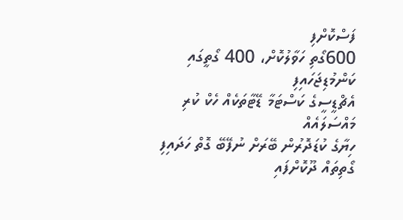ފަސްކޮށްފި
600ގޯތި ހަވާލުކޮށް، 400 ގޯތީގައި ކަންމުޑިޖަހައިފި
އެޗްޑީސީގެ ކަސްޓަމާ ޑޭޓާތަކެއް ހެކް ކުރި މައްސަލައެއް
ހިޔާގެ ކުޑަދޮރުން ބޭރަށް ނުފޭބޭ ގޮތް ހަދައިފި
ގޯތިތައް ދޫކޮށްފައި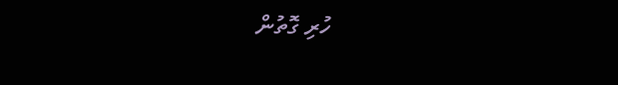ހުރި ގޮތުން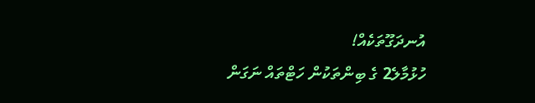އުނދަގޫތަކެއް!
ހުޅުމާލެ2 ގެ ބިންތަކުން ހަޓްތައް ނަގަން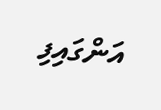އަންގައިފި